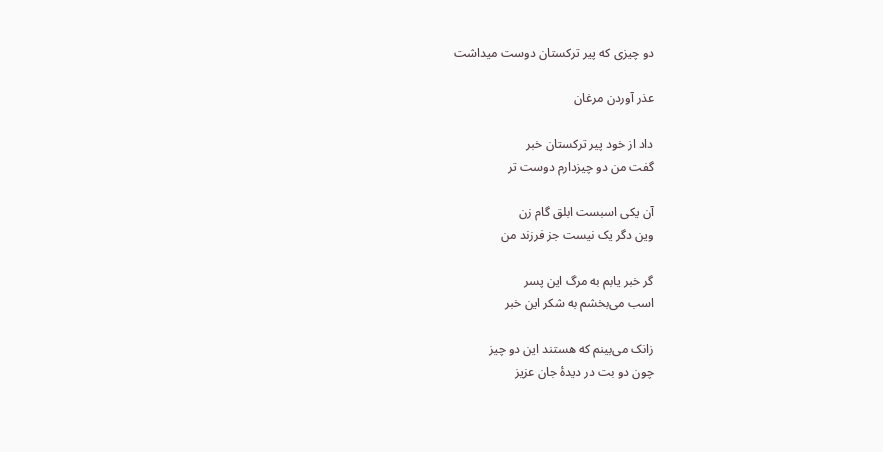دو چیزی که پیر ترکستان دوست میداشت

عذر آوردن مرغان

داد از خود پیر ترکستان خبر
گفت من دو چیزدارم دوست تر

آن یکی اسبست ابلق گام زن
وین دگر یک نیست جز فرزند من

گر خبر یابم به مرگ این پسر
اسب می‌بخشم به شکر این خبر

زانک می‌بینم که هستند این دو چیز
چون دو بت در دیدهٔ جان عزیز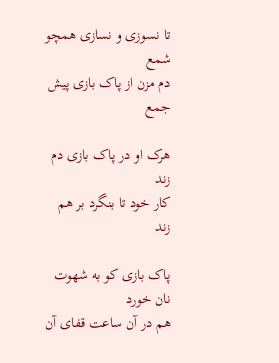تا نسوزی و نسازی همچو شمع
دم مزن از پاک بازی پیش جمع

هرک او در پاک بازی دم زند
کار خود تا بنگرد بر هم زند

پاک بازی کو به شهوت نان خورد
هم در آن ساعت قفای آن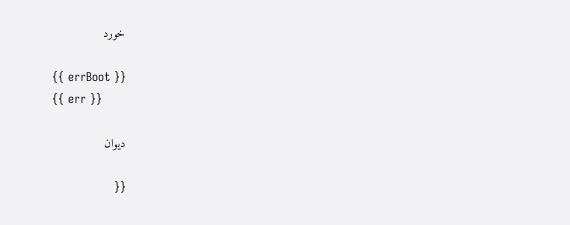خورد

{{ errBoot }}
{{ err }}

دیوان

{{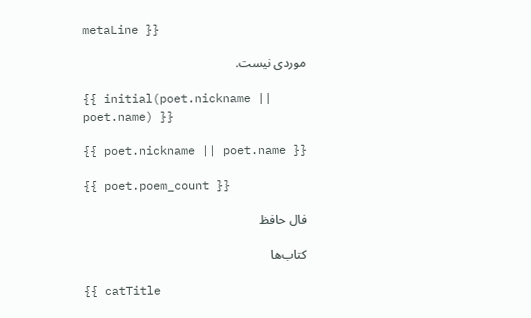metaLine }}

موردی نیست.

{{ initial(poet.nickname || poet.name) }}

{{ poet.nickname || poet.name }}

{{ poet.poem_count }}

فال حافظ

کتاب‌ها

{{ catTitle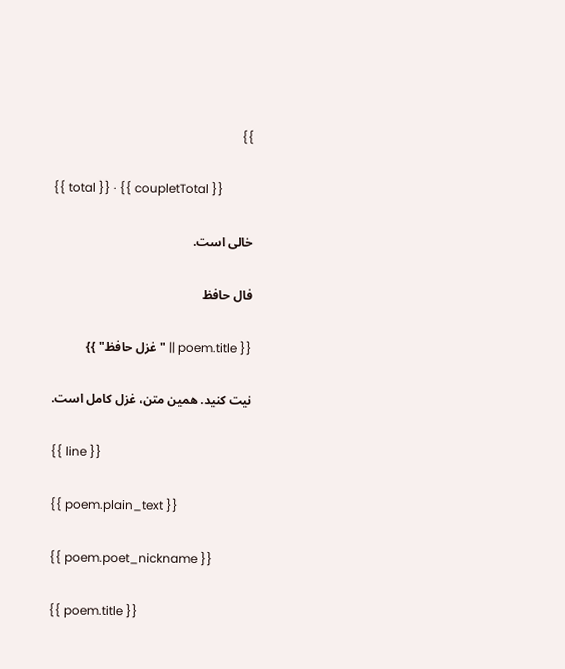}}

{{ total }} · {{ coupletTotal }}

خالی است.

فال حافظ

{{ poem.title || "غزل حافظ" }}

نیت کنید. همین متن، غزل کامل است.

{{ line }}

{{ poem.plain_text }}

{{ poem.poet_nickname }}

{{ poem.title }}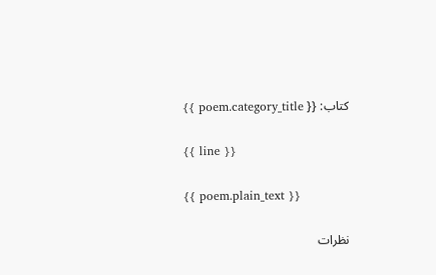کتاب: {{ poem.category_title }}

{{ line }}

{{ poem.plain_text }}

نظرات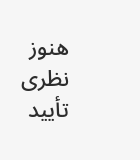هنوز نظری تأیید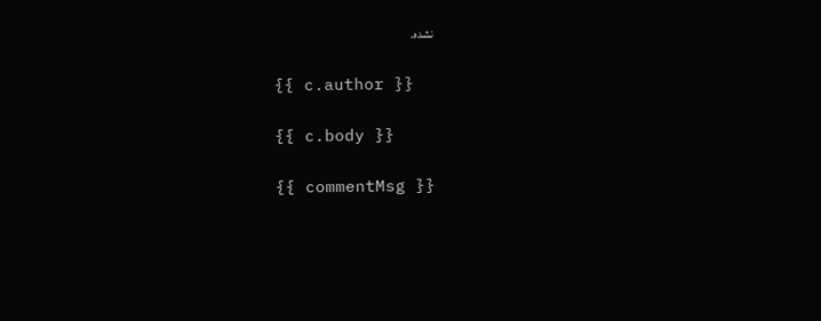نشده.

{{ c.author }}

{{ c.body }}

{{ commentMsg }}